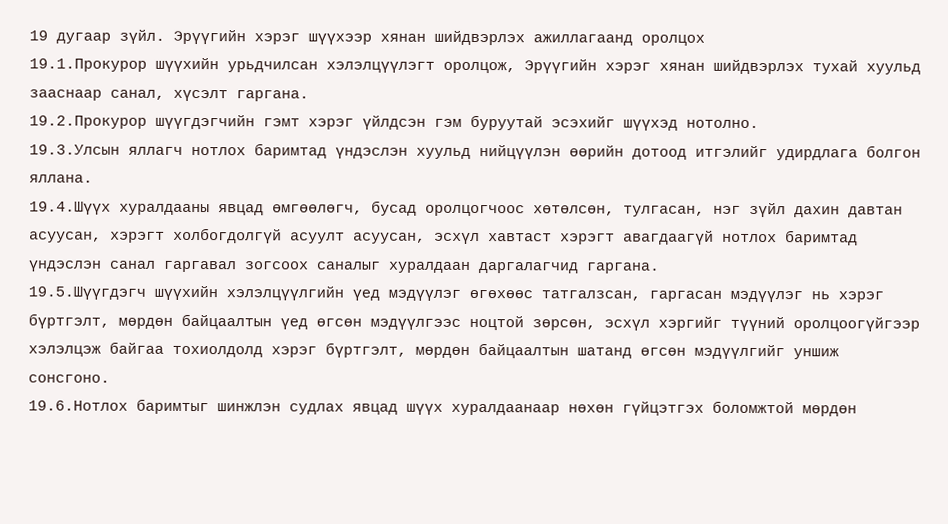19 дугаар зүйл. Эрүүгийн хэрэг шүүхээр хянан шийдвэрлэх ажиллагаанд оролцох
19.1.Прокурор шүүхийн урьдчилсан хэлэлцүүлэгт оролцож, Эрүүгийн хэрэг хянан шийдвэрлэх тухай хуульд зааснаар санал, хүсэлт гаргана.
19.2.Прокурор шүүгдэгчийн гэмт хэрэг үйлдсэн гэм буруутай эсэхийг шүүхэд нотолно.
19.3.Улсын яллагч нотлох баримтад үндэслэн хуульд нийцүүлэн өөрийн дотоод итгэлийг удирдлага болгон яллана.
19.4.Шүүх хуралдааны явцад өмгөөлөгч, бусад оролцогчоос хөтөлсөн, тулгасан, нэг зүйл дахин давтан асуусан, хэрэгт холбогдолгүй асуулт асуусан, эсхүл хавтаст хэрэгт авагдаагүй нотлох баримтад үндэслэн санал гаргавал зогсоох саналыг хуралдаан даргалагчид гаргана.
19.5.Шүүгдэгч шүүхийн хэлэлцүүлгийн үед мэдүүлэг өгөхөөс татгалзсан, гаргасан мэдүүлэг нь хэрэг бүртгэлт, мөрдөн байцаалтын үед өгсөн мэдүүлгээс ноцтой зөрсөн, эсхүл хэргийг түүний оролцоогүйгээр хэлэлцэж байгаа тохиолдолд хэрэг бүртгэлт, мөрдөн байцаалтын шатанд өгсөн мэдүүлгийг уншиж сонсгоно.
19.6.Нотлох баримтыг шинжлэн судлах явцад шүүх хуралдаанаар нөхөн гүйцэтгэх боломжтой мөрдөн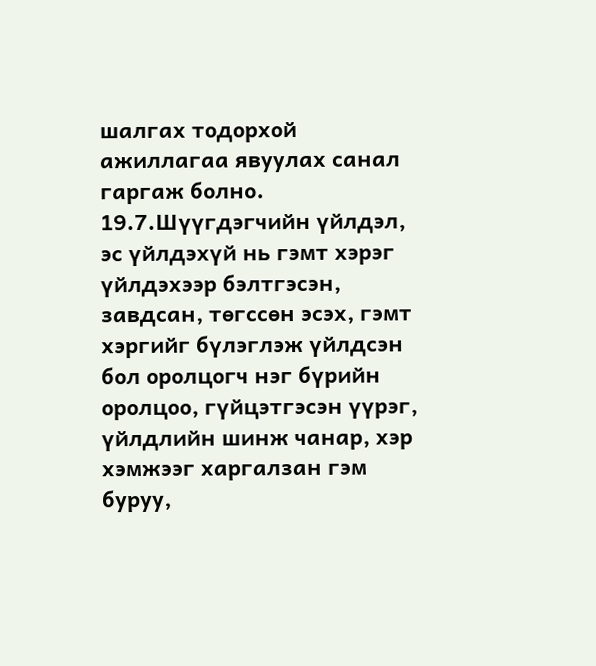шалгах тодорхой ажиллагаа явуулах санал гаргаж болно.
19.7.Шүүгдэгчийн үйлдэл, эс үйлдэхүй нь гэмт хэрэг үйлдэхээр бэлтгэсэн, завдсан, төгссөн эсэх, гэмт хэргийг бүлэглэж үйлдсэн бол оролцогч нэг бүрийн оролцоо, гүйцэтгэсэн үүрэг, үйлдлийн шинж чанар, хэр хэмжээг харгалзан гэм буруу,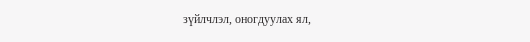зүйлчлэл, оногдуулах ял,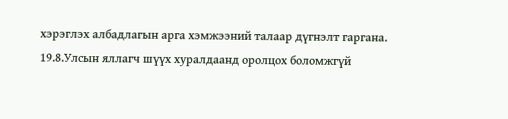хэрэглэх албадлагын арга хэмжээний талаар дүгнэлт гаргана.
19.8.Улсын яллагч шүүх хуралдаанд оролцох боломжгүй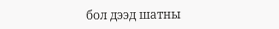бол дээд шатны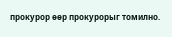прокурор өөр прокурорыг томилно.